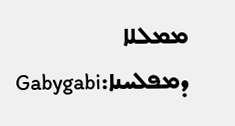ܡܡܠܠܐ ܕܡܦܠܚܢܐ:Gabygabi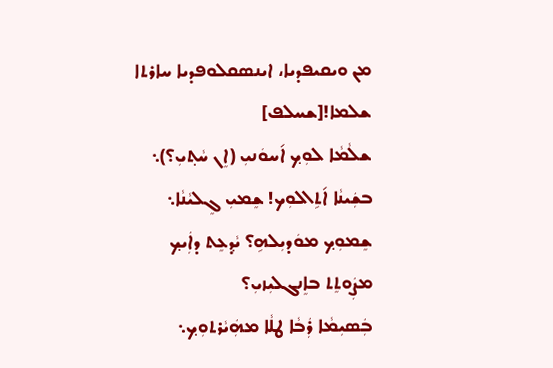ܡܢ ܘܝܩܝܦܕܝܐ، ܐܝܢܣܩܠܘܦܕܝܐ ܚܐܪܬܐ
ܫܠܡܐ![ܫܚܠܦ]
ܫܠܵܡܵܐ ܠܘܼܟ݂ ܐ݇ܚܘܿܢܝܼ (ܐܸܢ ܚܵܬ݂ܝܼ؟)܆ ܒܫܲܝܢܵܐ ܐ݇ܬܹܐܠܘܼܟ! ܫܸܡܝܼ ܓܸܠܝܵܢܵܐ܆ ܫܸܡܘܼܟ݂ ܡܘܿܕܝܼܠܗܹ؟ ܝܵܕ݂ܥܸܬ ܕܐܲܝܟ݂ ܡܨܲܘܬܸܬ ܒܐܸܢܓܠܝܼܙܝܼ؟
ܒܲܣܝܼܡܵܐ ܪܲܒܵܐ ܛܠܵܐ ܡܗܲܝܵܪܬܘܼܟ݂܆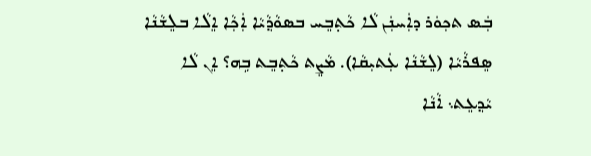ܒܲܣ ܬܟ݂ܘܿܪ ܕܐܲܚܢܲܢ ܠܵܐ ܟܵܬ݂ܒܸܚ ܒܣܘܵܕ݂ܵܝܵܐ ܐܲܟ݂ܵܐ ܐܸܠܵܐ ܒܠܸܫܵܢܵܐ ܣܸܦܪܵܝܵܐ (ܠܸܫܵܢܵܐ ܥܲܬܝܼܩܵܐ). ܡܵܨܸܬ ܟܵܬ݂ܒܸܬ ܒܹܗ؟ ܐܸܢ ܠܵܐ ܝܵܕ݂ܥܸܬ܆ ܐܵܢܵܐ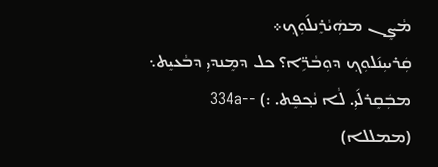ܡܵܨܸܢ ܡܗܲܝܵܪܸܢܠ݇ܘܼܟ݂܀
ܩܲܪܝܝܼܢ݇ܠܘܼܟ݂ ܕܘܼܒܵܪܹ̈ܐ؟ ܟܠ ܕܡܸܢܕܝܼ ܕܒܵܥܝܸܬ܆ ܡܒܲܩܸܪܠ݇ܝܼ. ܠܵܐ ܢܵܟ݂ܦܸܬ. :) --334a (ܡܡܠܠܐ)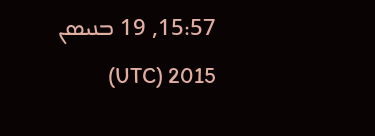15:57, 19 ܒܢܝܣܢ 2015 (UTC)